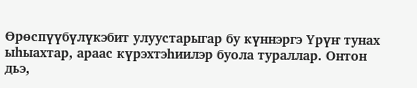Өрөспүүбүлүкэбит улуустарыгар бу күннэргэ Үрүҥ тунах ыһыахтар, араас күрэхтэһиилэр буола тураллар. Онтон дьэ,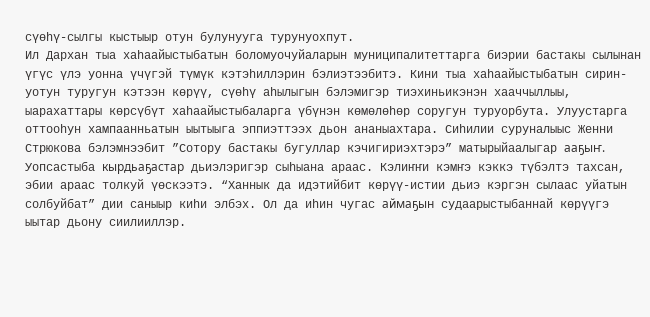сүөһү-сылгы кыстыыр отун булунууга турунуохпут.
Ил Дархан тыа хаһаайыстыбатын боломуочуйаларын муниципалитеттарга биэрии бастакы сылынан үгүс үлэ уонна үчүгэй түмүк кэтэһиллэрин бэлиэтээбитэ. Кини тыа хаһаайыстыбатын сирин-уотун туругун кэтээн көрүү, сүөһү аһылыгын бэлэмигэр тиэхиньикэнэн хааччыллыы, ыарахаттары көрсүбүт хаһаайыстыбаларга үбүнэн көмөлөһөр соругун туруорбута. Улуустарга оттооһун хампаанньатын ыытыыга эппиэттээх дьон ананыахтара. Сиһилии суруналыыс Женни Стрюкова бэлэмнээбит ”Сотору бастакы бугуллар кэчигириэхтэрэ” матырыйаалыгар ааҕыҥ.
Уопсастыба кырдьаҕастар дьиэлэригэр сыһыана араас. Кэлиҥҥи кэмҥэ кэккэ түбэлтэ тахсан, эбии араас толкуй үөскээтэ. “Ханнык да идэтийбит көрүү-истии дьиэ кэргэн сылаас уйатын солбуйбат” дии саныыр киһи элбэх. Ол да иһин чугас аймаҕын судаарыстыбаннай көрүүгэ ыытар дьону сиилииллэр.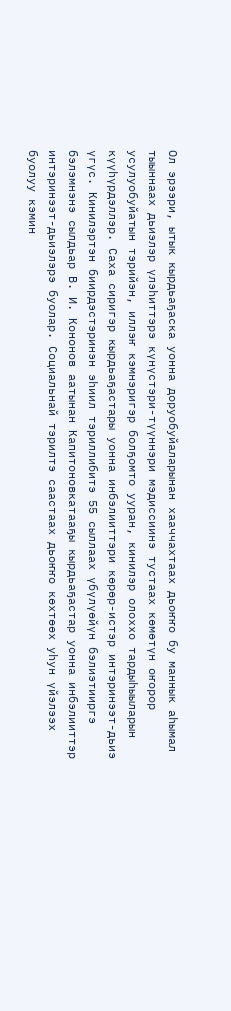Ол эрээри, ытык кырдьаҕаска уонна доруобуйаларынан хааччахтаах дьоҥҥо бу маннык аһымал тыыннаах дьиэлэр үлэһиттэрэ күнүстэри-түүннэри мэдиссиинэ тустаах көмөтүн оҥорор усулуобуйатын тэрийэн, иллэҥ кэмнэригэр болҕомто ууран, кинилэр олоххо тардыһыыларын күүһүрдэллэр. Саха сиригэр кырдьаҕастары уонна инбэлииттэри көрөр-истэр интэринээт-дьиэ үгүс. Кинилэртэн биирдэстэринэн эһиил тэриллибитэ 55 сыллаах үбүлүөйүн бэлиэтииргэ бэлэмнэнэ сылдьар В. И. Кононов аатынан Капитоновкатааҕы кырдьаҕастар уонна инбэлииттэр интэринээт-дьиэлэрэ буолар. Социальнай тэрилтэ саастаах дьоҥҥо көхтөөх уһун үйэлээх буолуу кэмин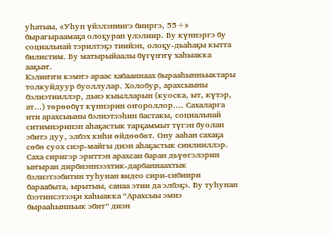уһатыы, «Уһун үйэлэниигэ бииргэ, 55+» бырагыраамаҕа олоҕуран үлэлиир. Бу күннэргэ бу социальнай тэрилтэҕэ тиийэн, олоҕу-дьаһаҕы кытта билистим. Бу матырыйаалы бүгүҥҥү хаһыакка ааҕыҥ.
Кэлиҥҥи кэмҥэ араас хабааннаах бырааһынньыктары толкуйдуур буоллулар. Холобур, арахсыыны бэлиэтииллэр, дьиэ кыылларын (куоска, ыт, күтэр, ат…) төрөөбүт күннэрин оҥороллор…. Сахаларга ити арахсыыны бэлиэтээһин бастакы, социальнай ситимнэринэн аһаҕастык тарҕаммыт түгэн буолан эбитэ дуу, элбэх киһи өйдөөбөт. Ону ааһан сахаҕа сөбө суох сиэр-майгы диэн аһаҕастык сиилииллэр.
Саха сиригэр эриттэн арахсан баран дьүөгэлэрин ыҥыран дирбиэннээхтик-дарбаннаахтык бэлиэтээбитин туһунан видео сири-сибиири бараабыта, ырытыы, санаа этии да элбэҕэ. Бу туһунан бээтинсэтээҕи хаһыакка “Арахсыы эмиэ бырааһынньык эбит” диэн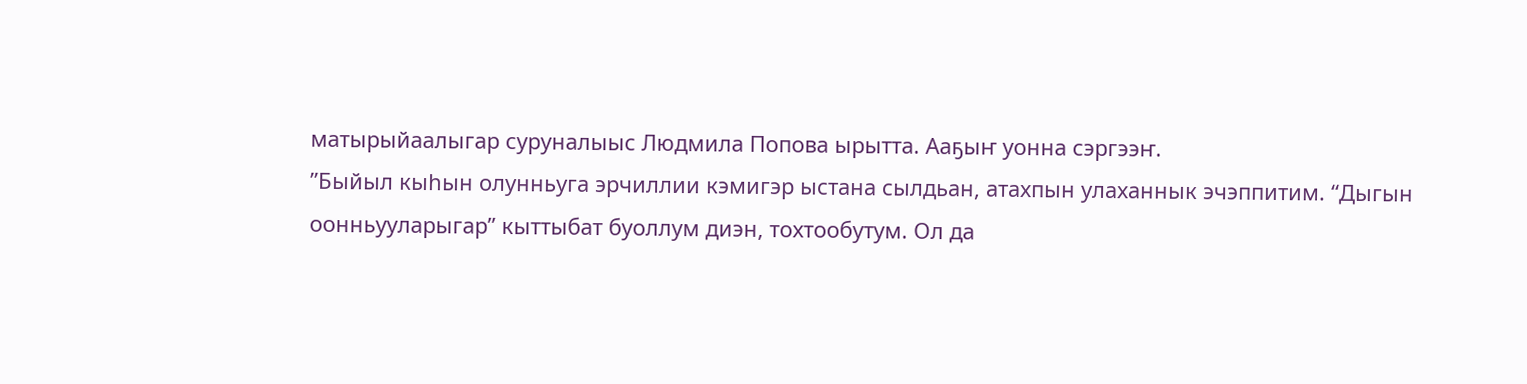матырыйаалыгар суруналыыс Людмила Попова ырытта. Ааҕыҥ уонна сэргээҥ.
”Быйыл кыһын олунньуга эрчиллии кэмигэр ыстана сылдьан, атахпын улаханнык эчэппитим. “Дыгын оонньууларыгар” кыттыбат буоллум диэн, тохтообутум. Ол да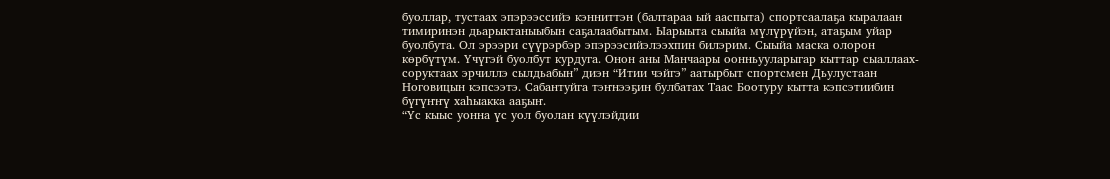буоллар, тустаах эпэрээссийэ кэнниттэн (балтараа ый ааспыта) спортсаалаҕа кыралаан тимиринэн дьарыктаныыбын саҕалаабытым. Ыарыыта сыыйа мүлүрүйэн, атаҕым уйар буолбута. Ол эрээри сүүрэрбэр эпэрээсийэлээхпин билэрим. Сыыйа маска олорон көрбүтүм. Үчүгэй буолбут курдуга. Онон аны Манчаары оонньууларыгар кыттар сыаллаах-соруктаах эрчиллэ сылдьабын” диэн “Итии чэйгэ” аатырбыт спортсмен Дьулустаан Ноговицын кэпсээтэ. Сабантуйга тэҥнээҕин булбатах Таас Боотуру кытта кэпсэтиибин бүгүҥҥү хаһыакка ааҕыҥ.
“Үс кыыс уонна үс уол буолан күүлэйдии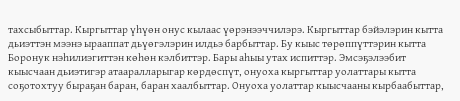тахсыбыттар. Кыргыттар үһүөн онус кылаас үөрэнээччилэрэ. Кыргыттар бэйэлэрин кытта дьиэттэн мээнэ ырааппат дьүөгэлэрин илдьэ барбыттар. Бу кыыс төрөппүттэрин кытта Боронук нэһилиэгиттэн көһөн кэлбиттэр. Бары аһыы утах испиттэр. Эмсэҕэлээбит кыысчаан дьиэтигэр атааралларыгар көрдөспүт, онуоха кыргыттар уолаттары кытта соҕотохтуу быраҕан баран, баран хаалбыттар. Онуоха уолаттар кыысчааны кырбаабыттар,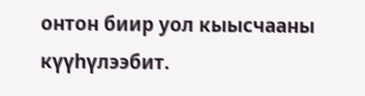онтон биир уол кыысчааны күүһүлээбит.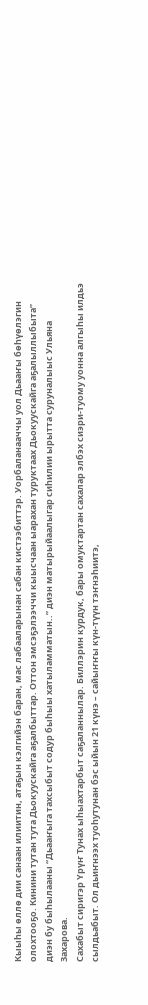Кыыһы өллө дии санаан илиитин, атаҕын кэлгийэн баран, мас лабааларынан сабан кистээбиттэр. Уорбаланааччы уол Дьааҥы бөһүөлэгин олохтооҕо. Кинини тутан тута Дьокуускайга аҕалбыттар. Оттон эмсэҕэлээччи кыысчаан ыарахан туруктаах Дьокуускайга аҕалыллыбыта” диэн бу быһылааны “Дьааҥыга тахсыбыт содур быһыы хатыламматын..” диэн матырыйаалыгар сиһилии ырытта суруналыыс Ульяна Захарова.
Сахабыт сиригэр Үрүҥ Тунах ыһыахтарбыт саҕаланнылар. Биллэрин курдук, бары омуктартан сахалар элбэх сиэри-туому уонна алгыһы илдьэ сылдьабыт. Ол дьиҥнээх туоһутунан бэс ыйын 21 күнэ – сайыҥҥы күн-түүн тэҥнэһиитэ,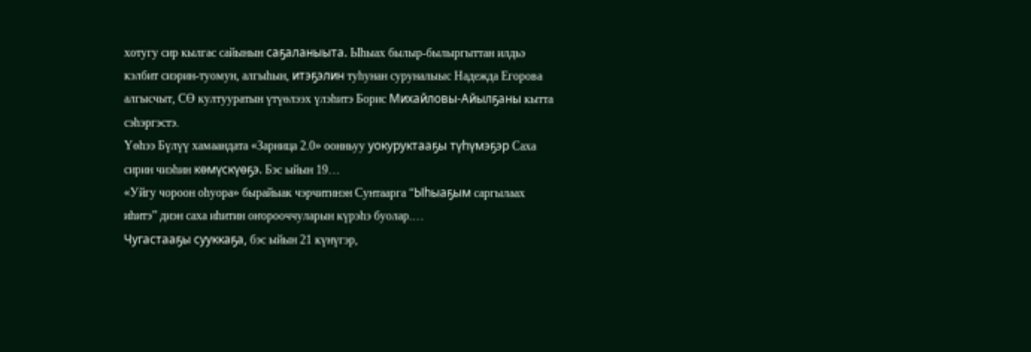хотугу сир кылгас сайынын саҕаланыыта. Ыһыах былыр-былыргыттан илдьэ кэлбит сиэрин-туомун, алгыһын, итэҕэлин туһунан суруналыыс Надежда Егорова алгысчыт, СӨ култууратын үтүөлээх үлэһитэ Борис Михайловы-Айылҕаны кытта сэһэргэстэ.
Үөһээ Бүлүү хамаандата «Зарница 2.0» оонньуу уокуруктааҕы түһүмэҕэр Саха сирин чиэһин көмүскүөҕэ. Бэс ыйын 19…
«Уйгу чороон оһуора» бырайыак чэрчитинэн Сунтаарга “Ыһыаҕым саргылаах иһитэ” диэн саха иһитин оҥорооччуларын күрэһэ буолар.…
Чугастааҕы сууккаҕа, бэс ыйын 21 күнүгэр,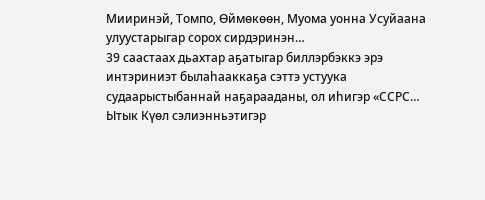Мииринэй, Томпо, Өймөкөөн, Муома уонна Усуйаана улуустарыгар сорох сирдэринэн…
39 саастаах дьахтар аҕатыгар биллэрбэккэ эрэ интэриниэт былаһааккаҕа сэттэ устуука судаарыстыбаннай наҕарааданы, ол иһигэр «ССРС…
Ытык Күөл сэлиэнньэтигэр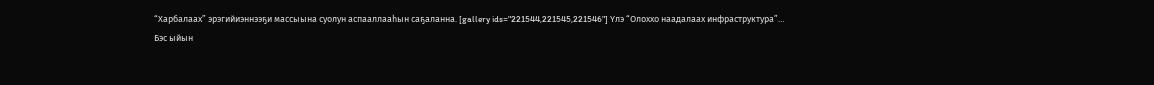“Харбалаах” эрэгийиэннээҕи массыына суолун аспааллааһын саҕаланна. [gallery ids="221544,221545,221546"] Үлэ “Олоххо наадалаах инфраструктура”…
Бэс ыйын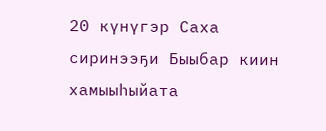20 күнүгэр Саха сиринээҕи Быыбар киин хамыыһыйата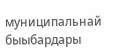муниципальнай быыбардары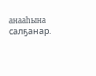анааһына салҕанар.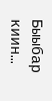Быыбар киин…